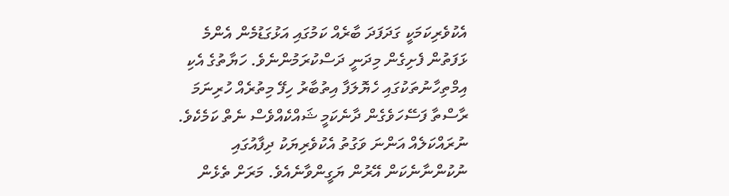އެކުވެރިކަމަކީ ގަދަފަދަ ބާރެއް ކަމުގައި އަޅުގަޑުމެން އެންމެ ޅަފަތުން ފެށިގެން މިދަނީ ދަސްކުރަމުންނެވެ. ހަޔާތުގެ އެކި އިމްތިހާނުތަކުގައި ހެޔޮލަފާ އިތުބާރު ހިފޭ މިތުރެއް ހުރިނަމަ ރާސްތާ ފަސޭހަވެގެން ދާނެކަމީ ޝައްކެއްވެސް ނެތް ކަމެކެވެ.
ނުރައްކަލެއް އަންނަ ވަގުތު އެކުވެރިޔަކު ދިފާއުގައި ނުކުންނާނެކަން އޭރުން ޔަގީންވާނެއެވެ. މަރަށް ތެޅެން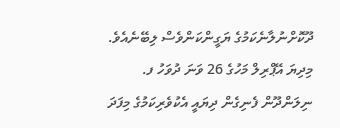ދޫކޮށްނުލާނެކަމުގެ ޔަގީންކަންވެސް ލިބޭނެއެވެ.
މިދިޔަ އޭޕްރިލް މަހުގެ 26 ވަނަ ދުވަހު ފ. ނިލަންދޫން ފެނިގެން ދިޔައީ އެކުވެރިކަމުގެ މިފަދަ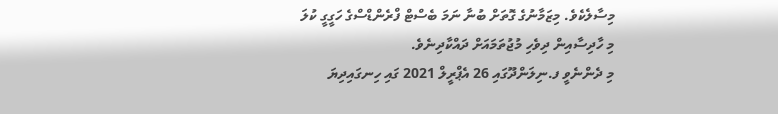މިސާލެކެވެ. މިޒަމާނުގެ ގޮތަށް ބުނާ ނަމަ ބެސްޓް ފްރެންޑްސްގެ ހަގީގީ ކުލަ މި ހާދިސާއިން ދިވެހި މުޖުތަމައަށް ދައްކާދިނެވެ.
މި ދެންނެވީ ފ.ނިލަންދޫގައި 26 އެޕްރީލް 2021 ގައި ހިނގައިދިޔަ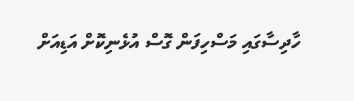ހާދިސާގައި މަސްހިފަން ގޮސް އުޅެނިކޮށް އަޑިއަށް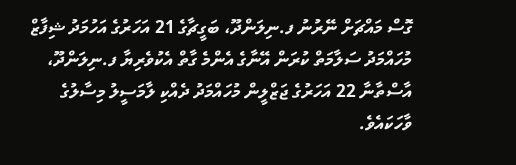ގޮސް މައްޗަށް ނޭރުނު ފ.ނިލަންދޫ، ބަގީޗާގެ 21 އަހަރުގެ އަހުމަދު ޝިފާޒް މުހައްމަދު ސަލާމަތް ކުރަން އޭނާގެ އެންމެ ގާތް އެކުވެރިޔާ ފ.ނިލަންދޫ، އާސްތާނާ 22 އަހަރުގެ ޖަޒްލީން މުހައްމަދު ދެއްކި ލާމަސީލު މިސާލުގެ ވާހަކައެވެ.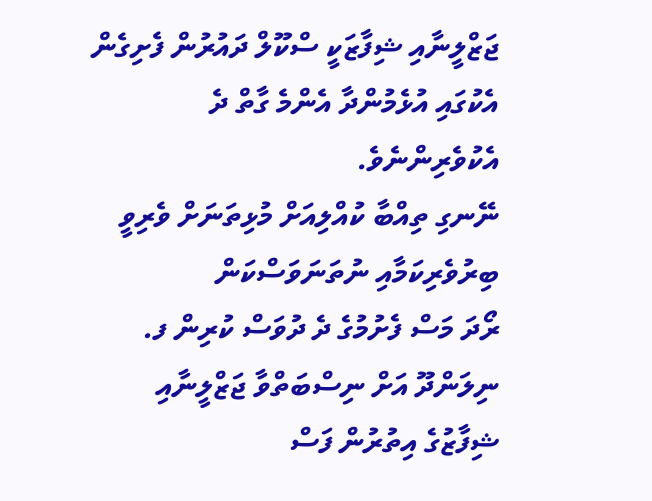ޖަޒްލީނާއި ޝިފާޒަކީ ސްކޫލް ދައުރުން ފެށިގެން އެކުގައި އުޅެމުންދާ އެންމެ ގާތް ދެ އެކުވެރިންނެވެ.
ނޭނގި ތިއްބާ ކުއްލިއަށް މުޅިތަނަށް ވެރިވީ ބިރުވެރިކަމާއި ނުތަނަވަސްކަން
ރޯދަ މަސް ފެށުމުގެ ދެ ދުވަސް ކުރިން ފ. ނިލަންދޫ އަށް ނިސްބަތްވާ ޖަޒްލީނާއި ޝިފާޒުގެ އިތުރުން ފަސް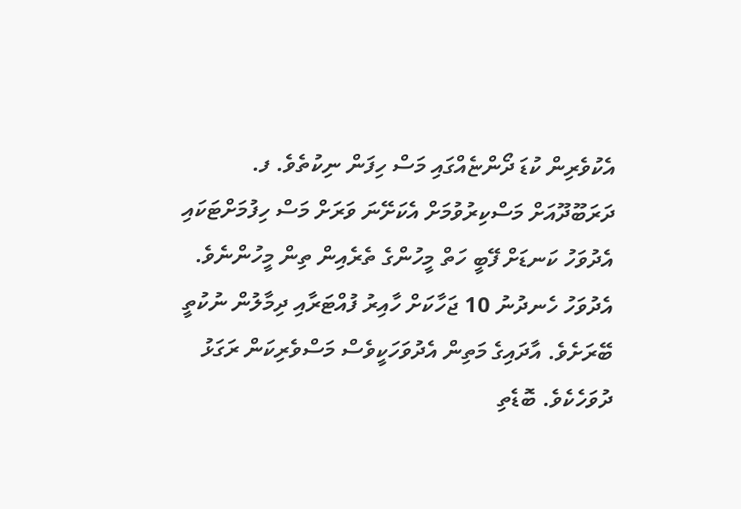އެކުވެރިން ކުޑަ ދޯންޏެއްގައި މަސް ހިފަން ނިކުތެވެ. ފ. ދަރަބޫދޫއަށް މަސްކިރުވުމަށް އެކަށޭނަ ވަރަށް މަސް ހިފުމަށްޓަކައި އެދުވަހު ކަނޑަށް ފޭބީ ހަތް މީހުންގެ ތެރެއިން ތިން މީހުންނެވެ.
އެދުވަހު ހެނދުނު 10 ޖަހާކަށް ހާއިރު ފުއްޓަރާއި ދިމާލުން ނުކުތީ ބޭރަށެވެ. އާދައިގެ މަތިން އެދުވަހަކީވެސް މަސްވެރިކަން ރަގަޅު ދުވަހެކެވެ. ބޮޑެތި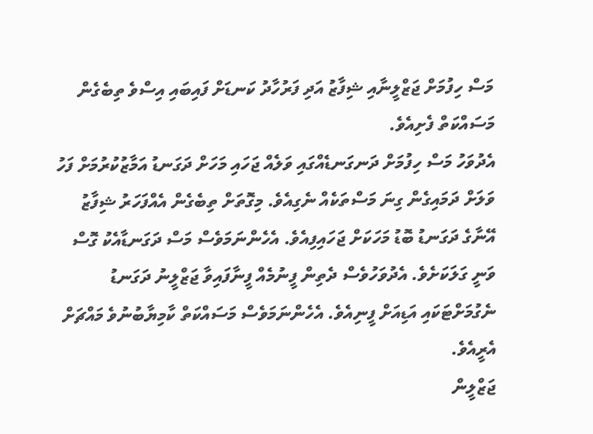މަސް ހިފުމަށް ޖަޒްލީނާއި ޝިފާޒު އަދި ފަރުހާދު ކަނޑަށް ފައިބައި އިސްވެ ތިބެގެން މަސައްކަތް ފެށިއެވެ.
އެދުވަހު މަސް ހިފުމަށް ދަނގަނޑެއްގައި ވަލެއް ޖަހައި މަހަށް ދަގަނޑު އަމާޒުކުރުމަށް ފަހު ވަލަށް ދަމައިގެން ގިނަ މަސްތަކެއް ނެގިއެވެ. މިގޮތަށް ތިބެގެން އެއްފަހަރު ޝިފާޒު އޭނާގެ ދަގަނޑު ބޮޑު މަހަކަށް ޖަހައިފިއެވެ. އެހެންނަމަވެސް މަސް ދަގަނޑާއެކު ގޮސް ވަނީ ގަލަކަށެވެ. އެދުވަހުވެސް ދެތިން ފީނުމެއް ފީނާފައިވާ ޖަޒްލީނު ދަގަނޑު ނެގުމަށްޓަކައި އަޑިއަށް ފީނިއެވެ. އެހެންނަމަވެސް މަސައްކަތް ކާމިޔާބުނުވެ މައްޗަށް އެރީއެވެ.
ޖަޒްލީން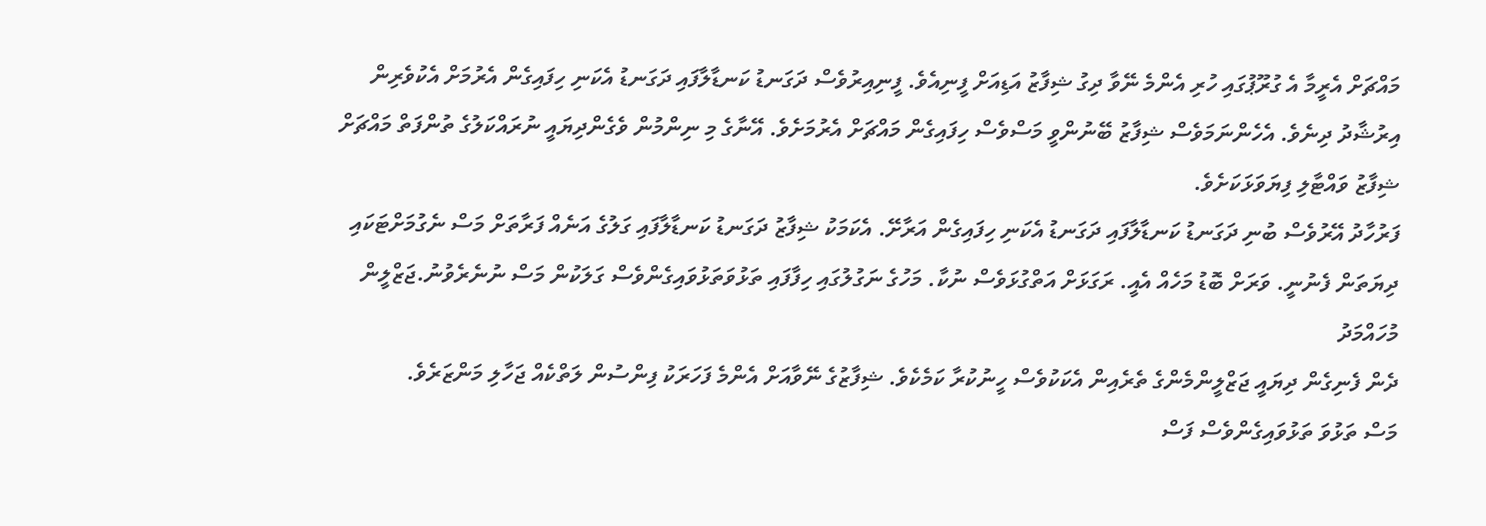މައްޗަށް އެރީމާ އެ ގުރޫޕުގައި ހުރި އެންމެ ނޭވާ ދިގު ޝިފާޒު އަޑިއަށް ފީނިއެވެ. ފީނިއިރުވެސް ދަގަނޑު ކަނޑާލާފައި ދަގަނޑު އެކަނި ހިފައިގެން އެރުމަށް އެކުވެރިން އިރުޝާދު ދިނެވެ. އެހެންނަމަވެސް ޝިފާޒު ބޭނުންވީ މަސްވެސް ހިފައިގެން މައްޗަށް އެރުމަށެވެ. އޭނާގެ މި ނިންމުން ވެގެންދިޔައީ ނުރައްކަލުގެ ތުންފަތް މައްޗަށް ޝިފާޒު ވައްޓާލި ފިޔަވަޅަކަށެވެ.
ފަރުހާދު އޭރުވެސް ބުނި ދަގަނޑު ކަނޑާލާފައި ދަގަނޑު އެކަނި ހިފައިގެން އަރާށޭ. އެކަމަކު ޝިފާޒު ދަގަނޑު ކަނޑާލާފައި ގަލުގެ އަނެއް ފަރާތަށް މަސް ނެގުމަށްޓަކައި ދިޔަތަން ފެނުނީ. ވަރަށް ބޮޑު މަހެއް އެއީ. ރަގަޅަށް އަތްގުޅަވެސް ނުކާ. މަހުގެ ނަގުލުގައި ހިފާފައި ތަޅުވަތަޅުވައިގެންވެސް ގަލަކުން މަސް ނުނެރެވުނު.ޖަޒްލީން މުހައްމަދު
ދެން ފެނިގެން ދިޔައީ ޖަޒްލީންމެންގެ ތެރެއިން އެކަކުވެސް ހީނުކުރާ ކަމެކެވެ. ޝިފާޒުގެ ނޭވާއަށް އެންމެ ފަހަރަކު ފިންސުން ލަތްކެއް ޖަހާލި މަންޒަރެވެ.
މަސް ތަޅުވަ ތަޅުވައިގެންވެސް ފަސް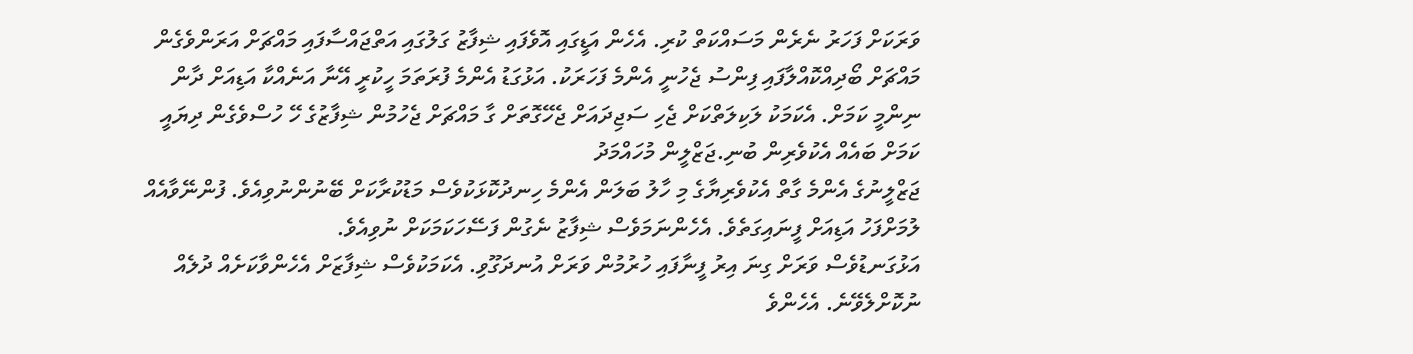ވަރަކަށް ފަހަރު ނެރެން މަސައްކަތް ކުރި. އެހެން އަޑީގައި އޮވެފައި ޝިފާޒު ގަލުގައި އަތްޖައްސާފައި މައްޗަށް އަރަންވެގެން މައްޗަށް ބޯދިއްކޮއްލާފައި ފިންސު ޖެހުނީ އެންމެ ފަހަރަކު. އަޅުގަޑު އެންމެ ފުރަތަމަ ހީކުރީ އޭނާ އަނެއްކާ އަޑިއަށް ދާން ނިންމީ ކަމަށް. އެކަމަކު ލަކިލަތްކަށް ޖެހި ސަޖިދައަށް ޖެހޭގޮތަށް ގާ މައްޗަށް ޖެހުމުން ޝިފާޒުގެ ހޭ ހުސްވެގެން ދިޔައީ ކަމަށް ބައެއް އެކުވެރިން ބުނި.ޖަޒްލީން މުހައްމަދު
ޖަޒްލީނުގެ އެންމެ ގާތް އެކުވެރިޔާގެ މި ހާލު ބަލަން އެންމެ ހިނދުކޮޅަކުވެސް މަޑުކުރާކަށް ބޭނުންނުވިއެވެ. ފުންނޭވާއެއް ލުމަށްފަހު އަޑިއަށް ފީނައިގަތެވެ. އެހެންނަމަވެސް ޝިފާޒު ނެގުން ފަސޭހަކަމަކަށް ނުވިއެވެ.
އަޅުގަނޑުވެސް ވަރަށް ގިނަ އިރު ފީނާފައި ހުރުމުން ވަރަށް އުނދަގޫވި. އެކަމަކުވެސް ޝިފާޒަށް އެހެންވާކަށެއް ދުލެއް ނުކޮށްލެވޭނެ. އެހެންވެ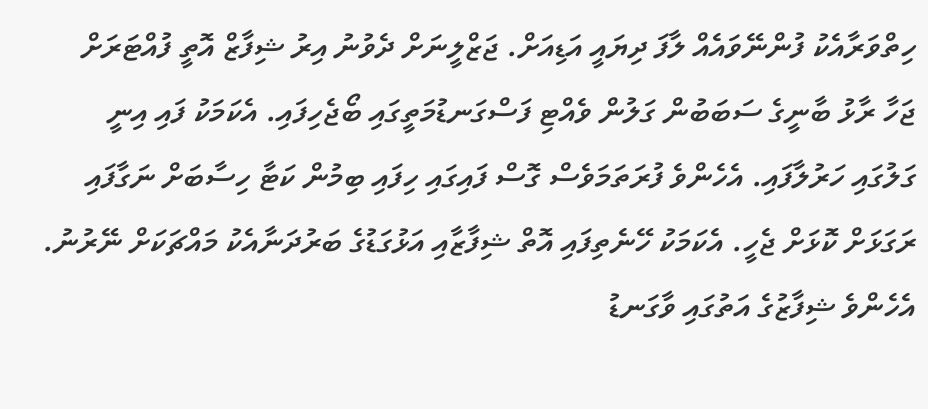ހިތްވަރާއެކު ފުންނޭވައެއް ލާފަ ދިޔައީ އަޑިއަށް. ޖަޒްލީނަށް ދެވުނު އިރު ޝިފާޒް އޮތީ ފުއްޓަރަށް ޖަހާ ރާޅު ބާނީގެ ސަބަބުން ގަލުން ވެއްޓި ފަސްގަނޑުމަތީގައި ބޯޖެހިފައި. އެކަމަކު ފައި އިނީ ގަލުގައި ހަރުލާފައި. އެހެންވެ ފުރަތަމަވެސް ގޮސް ފައިގައި ހިފައި ބިމުން ކަޓާ ހިސާބަށް ނަގާފައި ރަގަޅަށް ކޮޅަށް ޖެހީ. އެކަމަކު ހޭނެތިފައި އޮތް ޝިފާޒާއި އަޅުގަޑުގެ ބަރުދަނާއެކު މައްޗަކަށް ނޭރުނު. އެހެންވެ ޝިފާޒުގެ އަތުގައި ވާގަނޑު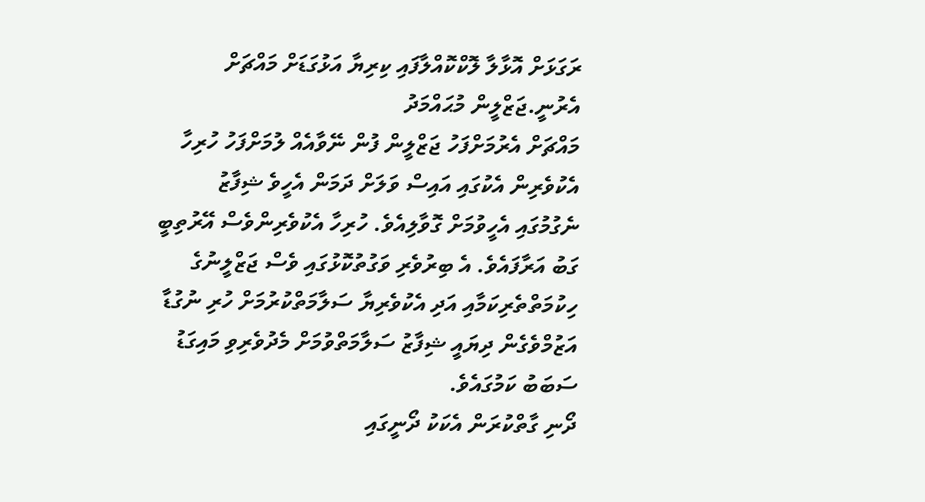ރަގަޅަށް އޮޅާލާ ލޮކްކޮއްލާފައި ކިރިޔާ އަޅުގަޑަށް މައްޗަށް އެރުނީ.ޖަޒްލީން މުޙައްމަދު
މައްޗަށް އެރުމަށްފަހު ޖަޒްލީން ފުން ނޭވާއެއް ލުމަށްފަހު ހުރިހާ އެކުވެރިން އެކުގައި އައިސް ވަލަށް ދަމަން އެހީވެ ޝިފާޒު ނެގުމުގައި އެހީވުމަށް ގޮވާލިއެވެ. ހުރިހާ އެކުވެރިންވެސް އޭރުތިބީ ގަބު އަރާފައެވެ. އެ ބިރުވެރި ވަގުތުކޮޅުގައި ވެސް ޖަޒްލީނުގެ ހިކުމަތްތެރިކަމާއި އަދި އެކުވެރިޔާ ސަލާމަތްކުރުމަށް ހުރި ނުގުޑާ އަޒުމްވެގެން ދިޔައީ ޝިފާޒު ސަލާމަތްވުމަށް މެދުވެރިވި މައިގަޑު ސަބަބު ކަމުގައެވެ.
ދޯނި ގާތްކުރަން އެކަކު ދޯނީގައި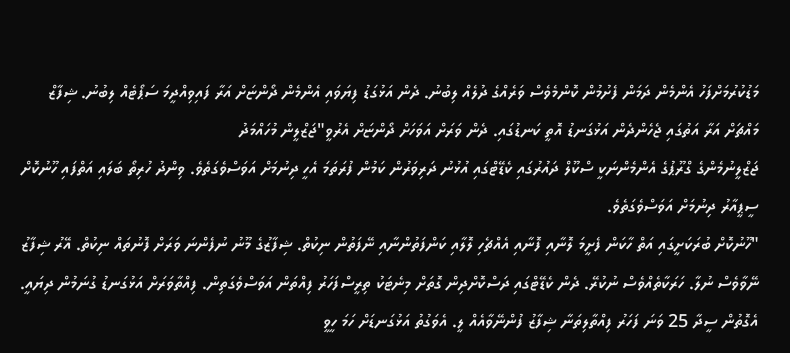މަޑުކުރުމަށްފަހު އެންމެން ދަމަން ފެށުމުން ކޮންމެވެސް ވަރެއްގެ ދުލެއް ލިބުނު. ދެން އަޅުގަޑު ފިޔަވައި އެންމެން ދޯންޏަށް އަރާ ފައިވިއްދީމަ ސަޕޯޓެއް ލިބުނު. ޝިފާޒް މައްޗަށް އަރާ އަތުގައި ޖެހެންދެން އަޅުގަނޑު އޮތީ ކަނޑުގައި. ދެން ވަރަށް އަވަހަށް ދޯންޏަށް އެރުވީ"ޖަޒްލީން މުހައްމަދު
ޖަޒްލީނުމެންގެ ގްރޫޕުގެ އެންމެންނަކީ ސްކޫލް ދައުރުގައި ކެޑޭޓްގައި އުޅުނު ދަރިވަރުން ކަމުން ފުރަތަމަ އެހީ ދިނުމަށް އަވަސްވެގަތެވެ. ވިންދު ހުރިތޯ ބަލައި އަތްފައި ހޫނުކޮށް ސީޕީއާރު ދިނުމަށް އަވަސްވެގަތެވެ.
"ހޫނުކޮށް ބުރަކަށީގައި އަތް ހާކަން ފެށީމަ ލޮނާއި ފޮނާއި އެއްޗެހި ލޮލާއި ކަންފަތުންނާއި ނޭފަތުން ނިކުތް. ޝިފާޒުގެ މޫނު ނުފެންނަ ވަރަށް ފޮނުތައް ނިކުތް. އޭރު ޝިފާޒު ނޭވާވެސް ނުލާ. ހަރަކާތެއްވެސް ނުކުރޭ. ދެން ކެޑޭޓްގައި ދަސްކޮށްދިން ގޮތަށް މިނެޓަކު ތިރީސްފަހަރު ފިއްތަން އަވަސްވެގަތިން. ފިއްތާވަރަށް އަޅުގަނޑު ގުނަމުން ދިޔައީ. އެގޮތުން ސީދާ 25 ވަނަ ފަހަރު ފިއްތާލިތަނާ ޝިފާޒު ފުންނޭވާއެއް ލީ. އެވަގުތު އަޅުގަނޑަށް ހަމަ ހީވީ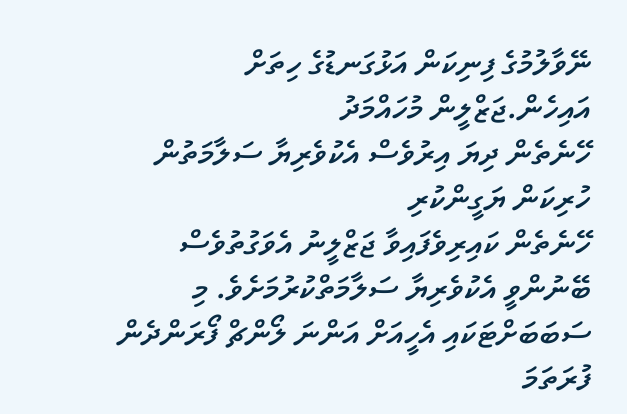ނޭވާލުމުގެ ފިނިކަން އަޅުގަނޑުގެ ހިތަށް އައިހެން.ޖަޒްލީން މުހައްމަދު
ހޭނެތެން ދިޔަ އިރުވެސް އެކުވެރިޔާ ސަލާމަތުން ހުރިކަން ޔަގީންކުރި
ހޭނެތެން ކައިރިވެފައިވާ ޖަޒްލީނު އެވަގުތުވެސް ބޭނުންވީ އެކުވެރިޔާ ސަލާމަތްކުރުމަށެވެ. މި ސަބަބަށްޓަކައި އެހީއަށް އަންނަ ލޯންޗް ފޯރަންދެން ފުރަތަމަ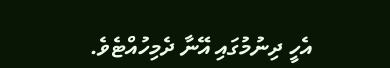އެހީ ދިނުމުގައި އޭނާ ދެމިހުއްޓެވެ.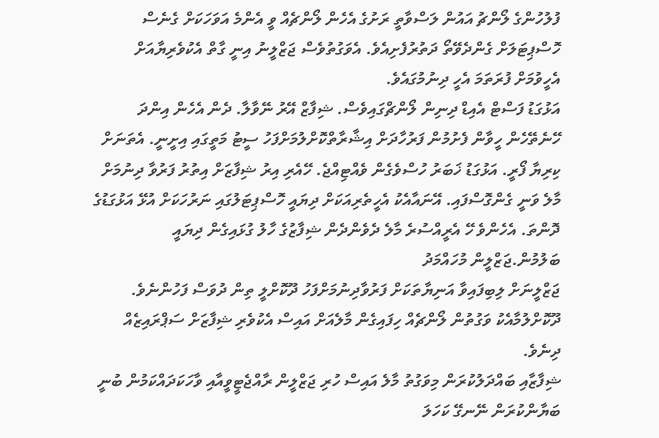ފުލުހުންގެ ލޯންޗު އައުން ލަސްވާތީ ރަށުގެ އެހެން ލޯންޗެއް ވީ އެންމެ އަވަހަކަށް ގެނެސް ހޮސްޕިޓަލަށް ގެންދެވޭތޯ ދަތުރުފެށިއެވެ. އެވަގުތުވެސް ޖަޒްލީނު އިނީ ގާތް އެކުވެރިޔާއަށް އެހީވުމަށް ފުރަތަމަ އެހީ ދިނުމުގައެވެ.
އަޅުގަޑު ފަސްޓް އެއިޑް ދިނިން ލޯންޗްގައިވެސް. ޝިފާޒް އޭރު ނޭވާލާ. ދެން އެހެން އިންދަ ހޭނެތޭހެން ހީވާން ފެށުމުން ފަރުހާދަށް އިޝާރާތްކޮށްލުމަށްފަހު ސީޓު މަތީގައި އިށީނީ. އެތަނަށް ކިރިޔާ ފޯރީ. އަޅުގަޑު ޚަބަރު ހުސްވެގެން ވެއްޓިއްޖެ. ހޭއެރި އިރު ޝިފާޒަށް އިތުރު ފަރުވާ ދިނުމަށް މާލެ ވަނީ ގެންގޮސްފައި. އޭނައާއެކު އެހީތެރިއަކަށް ދިޔައީ ހޮސްޕިޓަލުގައި ނަރުހަކަށް އުޅޭ އަޅުގަޑުގެ ދޮންތަ. އެހެންވެ ހޭ އެރީއްސުރެ މާލެ ދެވެންދެން ޝިފާޒުގެ ހާލު ގުޅައިގެން ދިޔައީ ބަލުމުން.ޖަޒްލީން މުހައްމަދު
ޖަޒްލީނަށް ލިބިފައިވާ އަނިޔާތަކަށް ފަރުވާދިނުމަށްފަހު ދޫކޮށްލީ ތިން ދުވަސް ފަހުންނެވެ. ދޫކޮށްލުމާއެކު ވަގުތުން ލޯންޗެއް ހިފައިގެން މާލެއަށް އައިސް އެކުވެރި ޝިފާޒަށް ސަޕްރައިޒެއް ދިނެވެ.
ޝިފާޒާއި ބައްދަލުކުރަން މިވަގުތު މާލެ އައިސް ހުރި ޖަޒްލީން ރާއްޖެޓީވީއާއި ވާހަކަދައްކަމުން ބުނީ ބަޔާންކުރަން ނޭނގޭ ކަހަލަ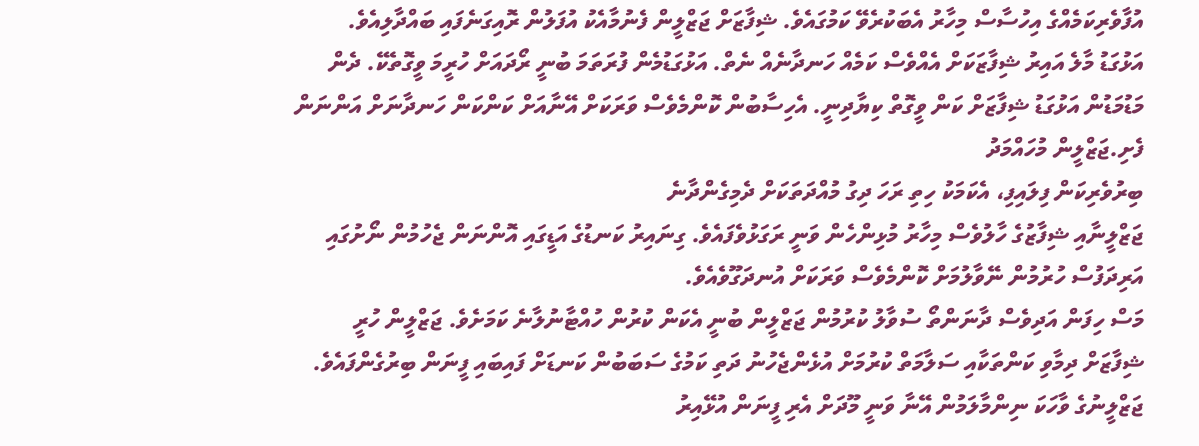އުފާވެރިކަމެއްގެ އިހުސާސް މިހާރު އެބަކުރެވޭ ކަމުގައެވެ. ޝިފާޒަށް ޖަޒްލީން ފެނުމާއެކު އުފަލުން ރޮއިގަނެފައި ބައްދާލިއެވެ.
އަޅުގަޑު މާލެ އައިރު ޝިފާޒަކަށް އެއްވެސް ކަމެއް ހަނދާނެއް ނެތް. އަޅުގަޑުމެން ފުރަތަމަ ބުނީ ރޯދައަށް ހުރީމަ ވީގޮތެކޭ. ދެން މަޑުމަޑުން އަޅުގަޑު ޝިފާޒަށް ކަން ވީގޮތް ކިޔާދިނީ. އެހިސާބުން ކޮންމެވެސް ވަރަކަށް އޭނާއަށް ކަންކަން ހަނދާނަށް އަންނަން ފެށި.ޖަޒްލީން މުހައްމަދު
ބިރުވެރިކަން ފިލައިފި، އެކަމަކު ހިތި ރަހަ ދިގު މުއްދަތަކަށް ދެމިގެންދާނެ
ޖަޒްލީނާއި ޝިފާޒުގެ ހާލުވެސް މިހާރު މުޅިންހެން ވަނީ ރަގަޅުވެފައެވެ. ގިނައިރު ކަނޑުގެ އަޑީގައި އޮންނަން ޖެހުމުން ނޯށުގައި އަރިދަފުސް ހުރުމުން ނޭވާލުމަށް ކޮންމެވެސް ވަރަކަށް އުނދަގޫވެއެވެ.
މަސް ހިފަން އަދިވެސް ދާނަންތޯ ސުވާލު ކުރުމުން ޖަޒްލީން ބުނީ އެކަން ކުރުން ހުއްޓާނުލާނެ ކަމަށެވެ. ޖަޒްލީން ހުރީ ޝިފާޒަށް ދިމާވި ކަންތަކާއި ސަލާމަތް ކުރުމަށް އުޅެންޖެހުނު ދަތި ކަމުގެ ސަބަބުން ކަނޑަށް ފައިބައި ފީނަން ބިރުގެންފައެވެ.
ޖަޒްލީނުގެ ވާހަކަ ނިންމާލަމުން އޭނާ ވަނީ މޫދަށް އެރި ފީނަން އުޅޭއިރު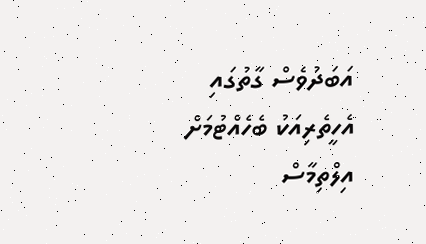އަބަދުވެސް ގާތުގައި އެހީތެރިއަކު ބެހެއްޓުމަށް އިލްތިމާސް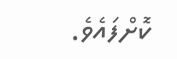ކޮށްފައެވެ.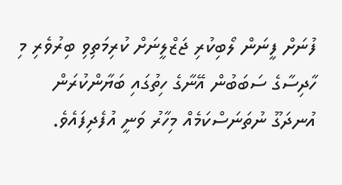ފުނަށް ފީނަން ލޯބިކުރި ޖަޒްލީނަށް ކުރިމަތިވި ބިރުވެރި މި ހާދިސާގެ ސަބަބުން އޭނާގެ ހިތުގައި ބަޔާންކުރަން އުނދަގޫ ނުތަނަސްކަމެއް މިހާރު ވަނީ އުފެދިފައެވެ.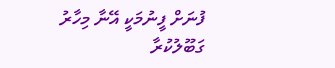ފުނަށް ފީނުމަކީ އޭނާ މިހާރު ގަބޫލުކުރާ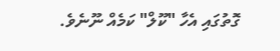ގޮތުގައި އެހާ "ކޫލް" ކަމެއް ނޫނެވެ.